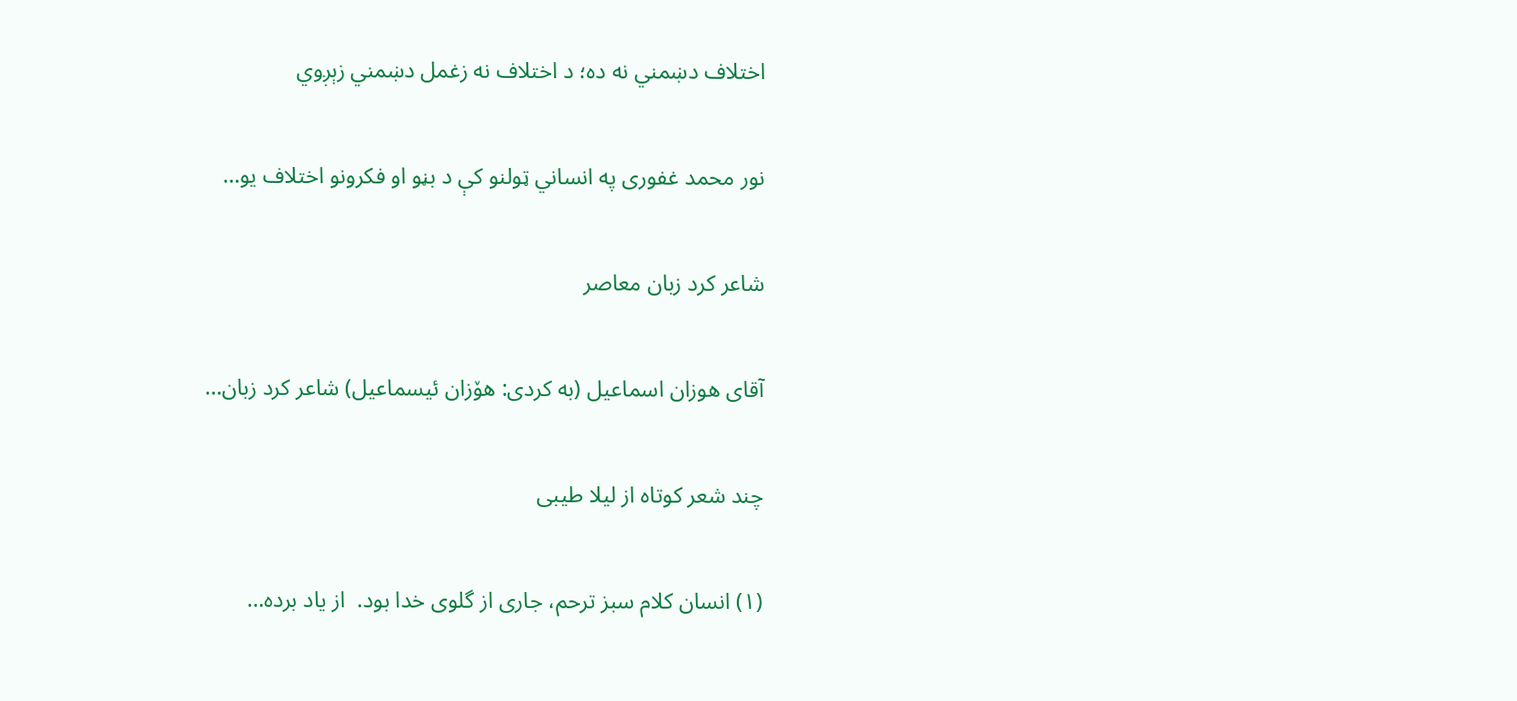اختلاف دښمني نه ده؛ د اختلاف نه زغمل دښمني زېږوي

نور محمد غفوری په انساني ټولنو کې د بڼو او فکرونو اختلاف یو…

شاعر کرد زبان معاصر

آقای هوزان اسماعیل (به کردی: هۆزان ئیسماعیل) شاعر کرد زبان…

چند شعر کوتاه از لیلا طیبی

(۱) انسان کلام سبز ترحم، جاری از گلوی خدا بود.  از یاد برده…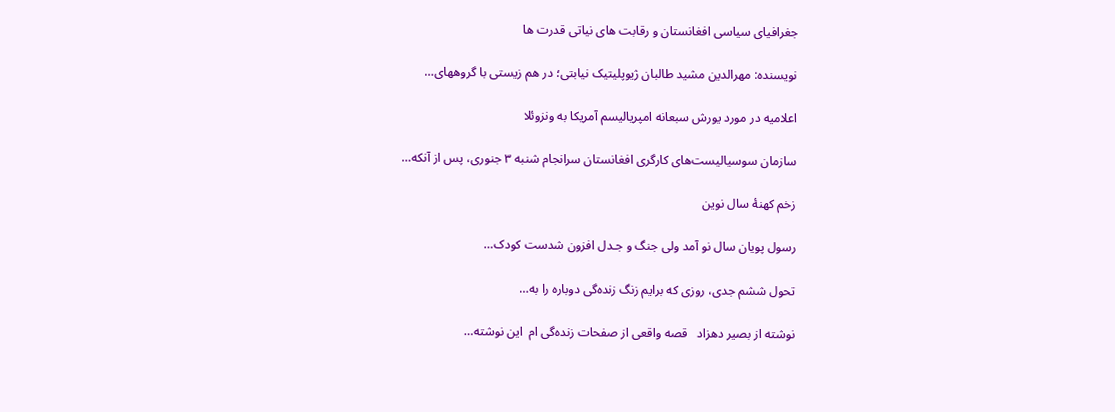جغرافیای سیاسی افغانستان و رقابت های نیاتی قدرت ها

نویسنده: مهرالدین مشید طالبان ژیوپلیتیک نیابتی؛ در هم زیستی با گروههای…

اعلامیه در مورد یورش سبعانه امپریالیسم آمریکا به ونزوئلا

سازمان سوسیالیست‌های کارگری افغانستان سرانجام شنبه ۳ جنوری، پس از آنکه…

زخم کهنۀ سال نوین

رسول پویان سال نو آمد ولی جنگ و جـدل افزون شدست کودک…

تحول ششم جدی، روزی که برایم زنگ زنده‌گی دوباره را به…

نوشته از بصیر دهزاد   قصه واقعی از صفحات زنده‌گی ام  این نوشته…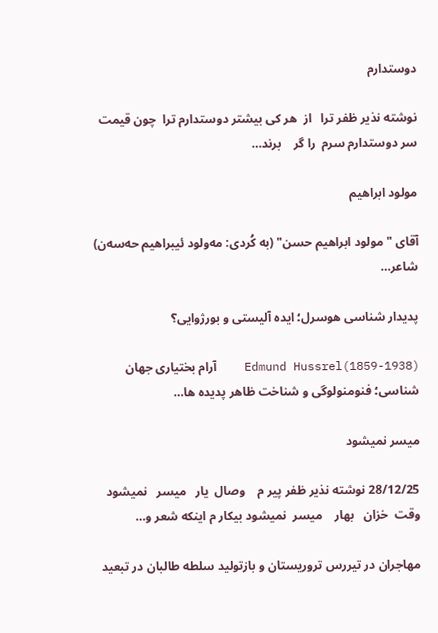دوستدارم

نوشته نذیر ظفر ترا   از  هر کی بیشتر دوستدارم ترا  چون قیمت  سر دوستدارم سرم  را گر    برند…

مولود ابراهیم

آقای "مولود ابراهیم حسن" (به کُردی: مەولود ئیبراهیم حەسەن) شاعر…

پدیدار شناسی هوسرل؛ ایده آلیستی و بورژوایی؟

Edmund Hussrel(1859-1938)    آرام بختیاری جهان شناسی؛ فنومنولوگی و شناخت ظاهر پدیده ها…

ميسر نميشود

28/12/25 نوشته نذير ظفر پير م    وصال  يار   ميسر   نميشود وقت  خزان   بهار    ميسر  نميشود بيكار م اينكه شعر و…

مهاجران در تیررس تروریستان و بازتولید سلطه طالبان در تبعید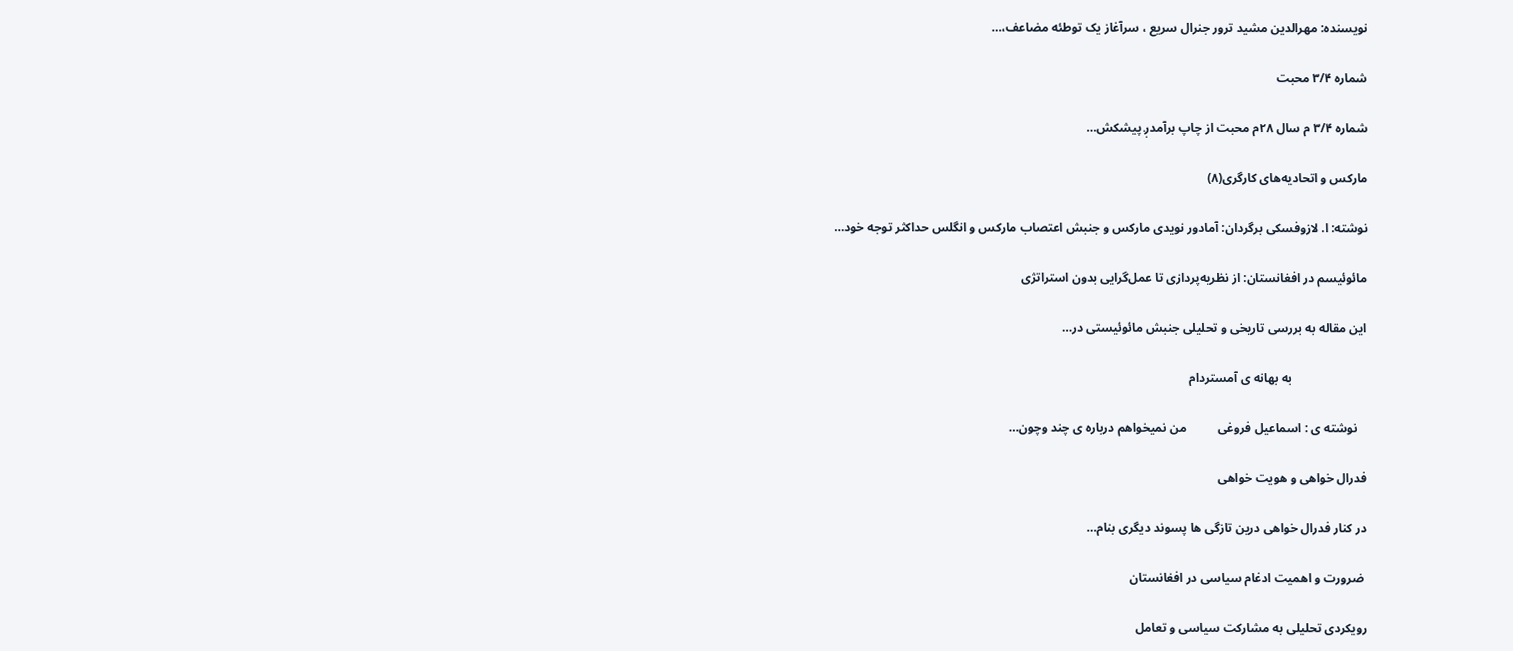نویسنده: مهرالدین مشید ترور جنرال سریع ، سرآغاز یک توطئه مضاعف،…

شماره ۳/۴ محبت

شماره ۳/۴ م سال ۲۸م محبت از چاپ برآمدږ پیشکش…

مارکس و اتحادیه‌های کارگری(۸)

نوشته: ا. لازوفسکی برگردان: آمادور نویدی مارکس و جنبش اعتصاب مارکس و انگلس حداکثر توجه خود…

مائوئیسم در افغانستان: از نظریه‌پردازی تا عمل‌گرایی بدون استراتژی

این مقاله به بررسی تاریخی و تحلیلی جنبش مائوئیستی در…

                        به بهانه ی آمستردام

   نوشته ی : اسماعیل فروغی          من نمیخواهم درباره ی چند وچون…

فدرال خواهی و هویت خواهی

در کنار فدرال خواهی درین تازگی ها پسوند دیگری بنام…

 ضرورت و اهمیت ادغام سیاسی در افغانستان

رویکردی تحلیلی به مشارکت سیاسی و تعامل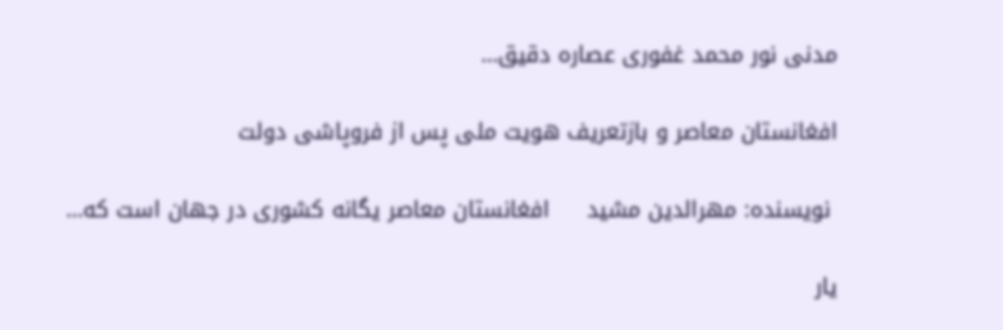مدنی نور محمد غفوری عصاره دقیق…

افغانستان معاصر و بازتعریف هویت ملی پس از فروپاشی دولت

 نویسنده: مهرالدین مشید     افغانستان معاصر یگانه کشوری در جهان است که…

یار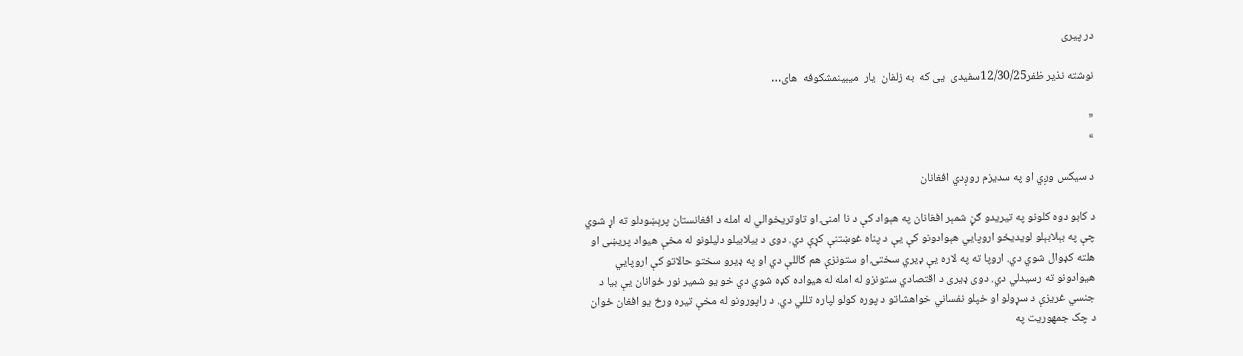در پیری

نوشته نذیر ظفر12/30/25سفیدی  يى که  به زلفان  یار  میبینمشکوفه  هاى…

«
»

د سيکس وږي او په سدیزم روږدي افغانان

د کابو دوه کلونو په تيريدو ګڼ شمېر افغانان په هېواد کې د نا امنۍ او تاوتریخوالي له امله د افغانستان پرېښودلو ته اړ شوي چې په بېلابېلو لويديځو اروپايي هېوادونو کې يې د پناه غوښتنې کړې دي. دوی د بيلابيلو دليلونو له مخې هيواد پريښی او هلته کډوال شوي دي. اروپا ته په لاره يې ډيري سختۍ او ستونزې هم ګاللې دي او په ډيرو سختو حالاتو کې اروپايي هيوادونو ته رسيدلي دي. دوی ډیری د اقتصادي ستونزو له امله له هيواده کډه شوي دي خو يو شمير نور ځوانان يې بيا د جنسي غريزې د سړولو او خپلو نفساني خواهشاتو د پوره کولو لپاره تللي دي. د راپورونو له مخې تيره ورځ یو افغان ځوان د چک جمهوریت په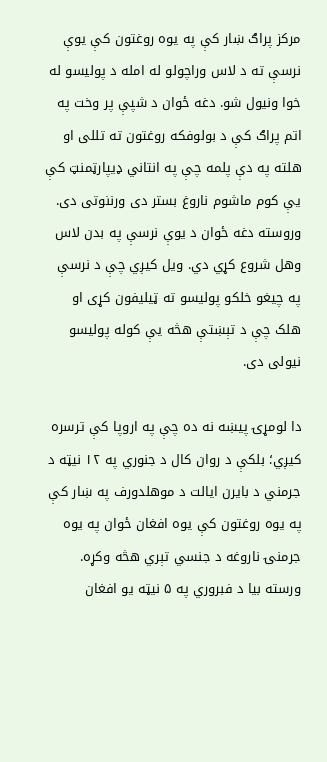مرکز پراګ ښار کې په یوه روغتون کې یوې نرسې ته د لاس وراچولو له امله د پولیسو له خوا ونیول شو. دغه ځوان د شپې پر وخت په اتم پراګ کې د بولوفکه روغتون ته تللی او هلته په دې پلمه چې په انتاني ډیپارټمنټ کې یې کوم ماشوم ناروغ بستر دی ورننوتی دی. وروسته دغه ځوان د یوې نرسې په بدن لاس وهل شروع کړي دي. ویل کیږي چې د نرسې په چیغو خلکو پولیسو ته ټیلیفون کړی او هلک چې د تېښتې هڅه یې کوله پولیسو نیولی دی.

دا لومړۍ پيښه نه ده چې په اروپا کې ترسره کيږي؛ بلکې د روان کال د جنوري په ۱۲ نيټه د جرمني د بایرن ایالت د موهلدورف په ښار کې په یوه روغتون کې یوه افغان ځوان په یوه جرمنۍ ناروغه د جنسي تېري هڅه وکړه. ورسته بيا د فبروري په ۵ نيټه یو افغان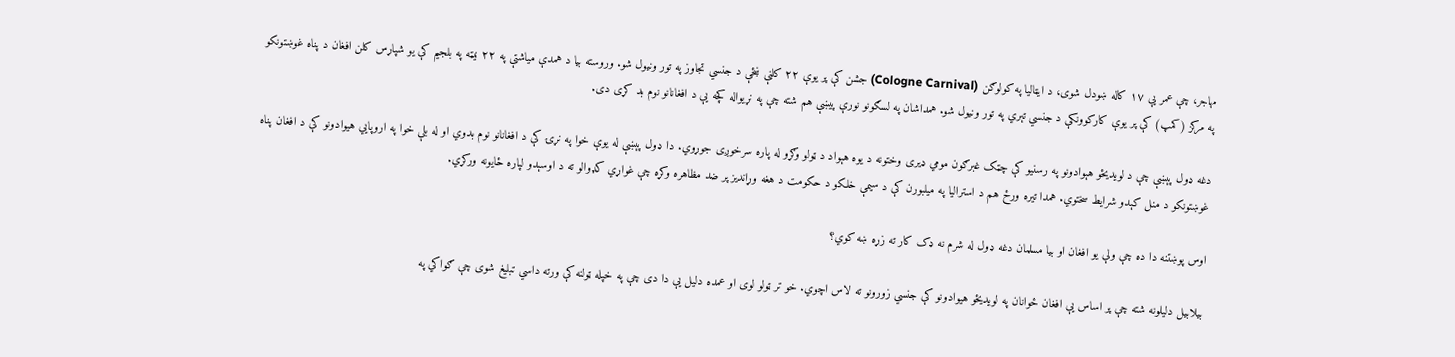مهاجر، چې عمر یې ۱۷ کاله ښودل شوی، د ايټالیا په کولوګن (Cologne Carnival) جشن کې پر یوې ۲۲ کلنې ښځې د جنسي تجاوز په تور ونیول شو. وروسته بيا د همدې مياشتې په ۲۲ نيټه په بلجیم کې یو شپاړس کلن افغان د پناه غوښتونکو په مرکز (کمپ) کې پر یوې کارکوونکې د جنسي تېري په تور ونیول شو. همداشان په لسګونو نورې پيښې هم شته چې په نړيواله کچه يې د افغانانو نوم بد کړی دی.

دغه ډول پېښې چې د لويديځو هېوادونو په رسنیو کې چټک غبرګون مومي ډيری وختونه د یوه هېواد د ټولو وګړو له پاره سرخوږی جوړوي. دا ډول پېښې له یوې خوا په نړۍ کې د افغانانو نوم بدوي او له بلې خوا په اروپايي هیوادونو کې د افغان پناه غوښتونکو د منل کېدو شرایط سختوي. همدا تيره ورځ هم د استرالیا په میلبورن کې د سیمې خلکو د حکومت د هغه وړاندیز پر ضد مظاهره وکړه چې غواړي کډوالو ته د اوسېدو لپاره ځایونه ورکړي.

اوس پوښتنه دا ده چې ولې يو افغان او بيا مسلمان دغه ډول له شرم نه ډک کار ته زړه ښه کوي؟

بيلابيل دلیلونه شته چې پر اساس يې افغان ځوانان په لويديځو هيوادونو کې جنسي زورونو ته لاس اچوي. خو تر ټولو لوی او عمده دليل يې دا دی چې په خپله ټولنه کې ورته داسي تبلیغ شوی چې ګواکي په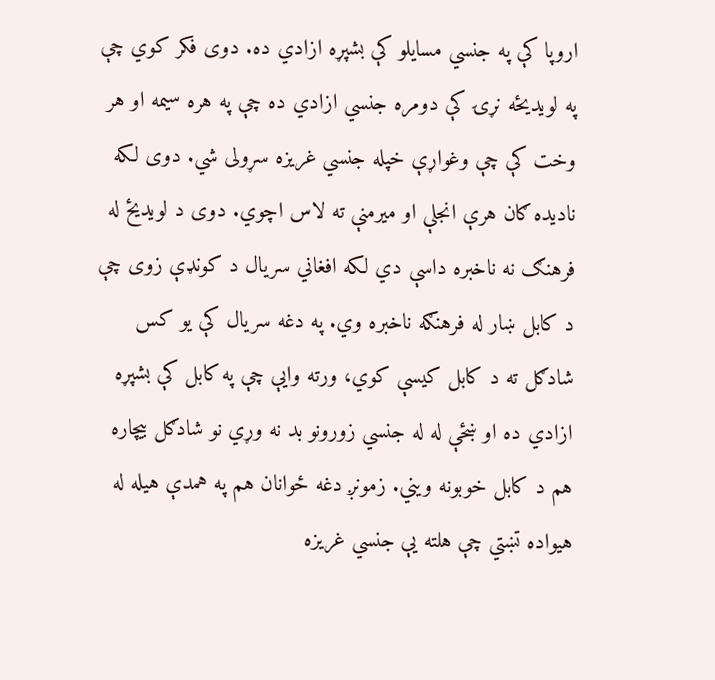اروپا کې په جنسي مسایلو کې بشپړه ازادي ده. دوی فکر کوي چې په لويديځه نړۍ کې دومره جنسي ازادي ده چې په هره سيمه او هر وخت کې چې وغواړې خپله جنسي غريزه سړولی شي. دوی لکه ناديده ګان هرې انجلې او ميرمنې ته لاس اچوي. دوی د لويديځ له فرهنګ نه ناخبره داسې دي لکه افغاني سريال د کونډې زوی چې د کابل ښار له فرهنګه ناخبره وي. په دغه سريال کې يو کس شادګل ته د کابل کيسې کوي، ورته وايې چې په کابل کې بشپړه ازادي ده او ښځې له له جنسي زورونو بد نه وړي نو شادګل بيچاره هم د کابل خوبونه ويني. زمونږ دغه ځوانان هم په همدې هيله له هيواده تښتي چې هلته يې جنسي غريزه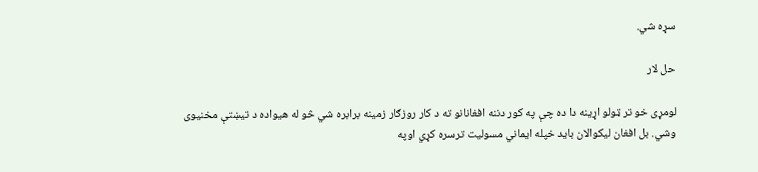سړه شي.

حل لار

لومړی خو تر ټولو اړینه دا ده چې په کور دننه افغانانو ته د کار روزګار زمينه برابره شي څو له هيواده د تيښتې مخنيوی وشي. بل افغان ليکوالان باید خپله ايماني مسوليت ترسره کړي اوپه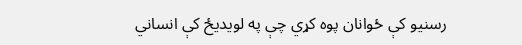رسنيو کې ځوانان پوه کړي چې په لویديځ کې انساني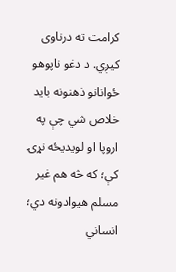کرامت ته درناوی کيږي. د دغو ناپوهو ځوانانو ذهنونه بايد خلاص شي چې په اروپا او لويديځه نړۍ کې؛ که څه هم غير مسلم هيوادونه دي؛ انساني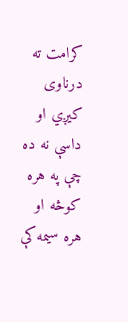کرامت ته درناوی کيږي او داسې نه ده چې په هره کوڅه او هره سيمه کې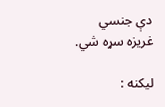دې جنسي غريزه سړه شي.

لیکنه :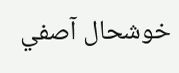خوشحال آصفي